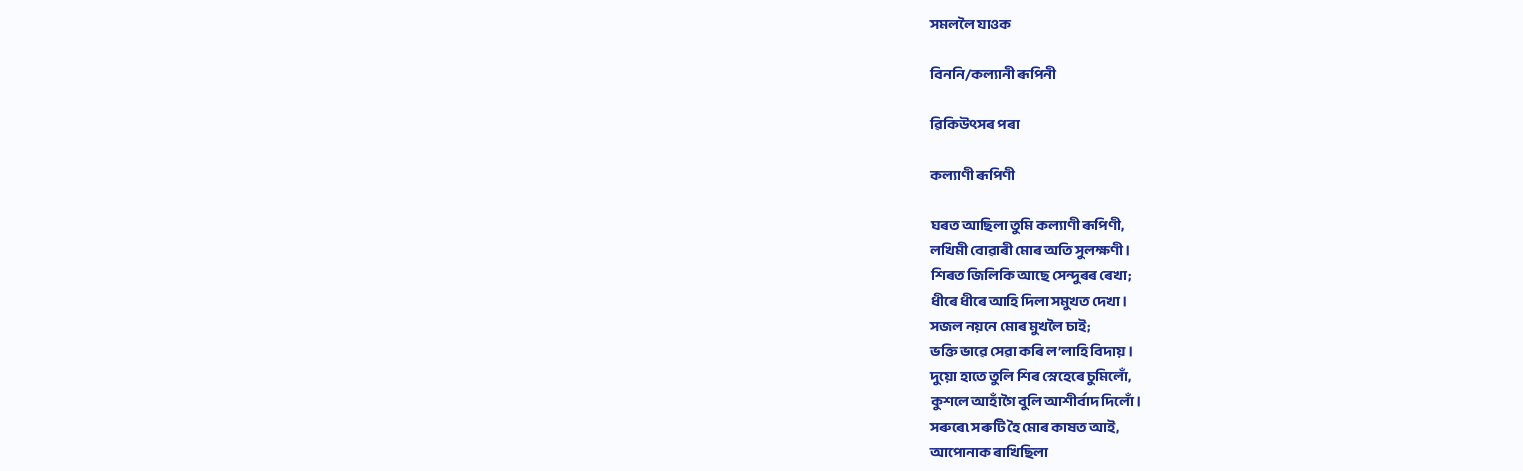সমললৈ যাওক

বিননি/কল্যানী ৰূপিনী

ৱিকিউৎসৰ পৰা

কল্যাণী ৰূপিণী

ঘৰত আছিলা তুমি কল্যাণী ৰূপিণী,
লখিমী বোৱাৰী মোৰ অতি সুলক্ষণী।
শিৰত জিলিকি আছে সেন্দুৰৰ ৰেখা;
ধীৰে ধীৰে আহি দিলা সমুখত দেখা।
সজল নয়নে মোৰ মুখলৈ চাই;
ভক্তি ভাৱে সেৱা কৰি ল’লাহি বিদায়।
দুয়ো হাতে তুলি শিৰ স্নেহেৰে চুমিলোঁ,
কুশলে আহাঁগৈ বুলি আশীৰ্বাদ দিলোঁ।
সৰুৰে৷ সৰুটি হৈ মোৰ কাষত আই,
আপোনাক ৰাখিছিলা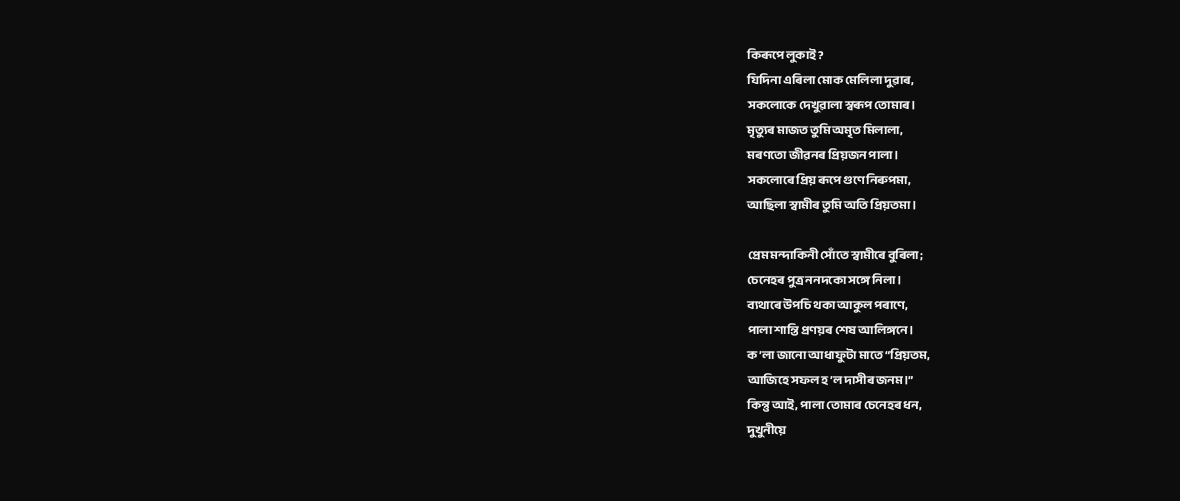কিৰূপে লুকাই?
যিদিনা এৰিলা মোক মেলিলা দুৱাৰ,
সকলোকে দেখুৱালা স্বৰূপ তোমাৰ।
মৃত্যুৰ মাজত তুমি অমৃত মিলালা,
মৰণতো জীৱনৰ প্ৰিয়জন পালা।
সকলোৰে প্ৰিয় ৰূপে গুণে নিৰুপমা,
আছিলা স্বামীৰ তুমি অতি প্ৰিয়তমা।

প্ৰেম মন্দাকিনী সোঁতে স্বামীৰে বুৰিলা;
চেনেহৰ পুত্ৰ ননদকো সঙ্গে নিলা।
ব্যথাৰে উপচি থকা আকুল পৰাণে,
পালা শান্তি প্ৰণয়ৰ শেষ আলিঙ্গনে।
ক’লা জানো আধাফুটা মাতে “প্ৰিয়তম,
আজিহে সফল হ’ল দাসীৰ জনম।”
কিন্তু আই, পালা তোমাৰ চেনেহৰ ধন,
দুখুনীয়ে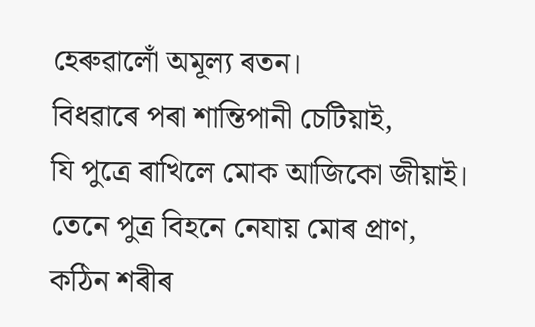হেৰুৱালোঁ অমূল্য ৰতন।
বিধৱাৰে পৰা শান্তিপানী চেটিয়াই,
যি পুত্ৰে ৰাখিলে মোক আজিকো জীয়াই।
তেনে পুত্ৰ বিহনে নেযায় মোৰ প্ৰাণ,
কঠিন শৰীৰ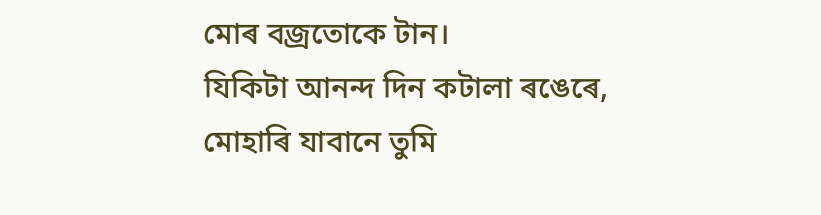মোৰ বজ্ৰতোকে টান।
যিকিটা আনন্দ দিন কটালা ৰঙেৰে,
মোহাৰি যাবানে তুমি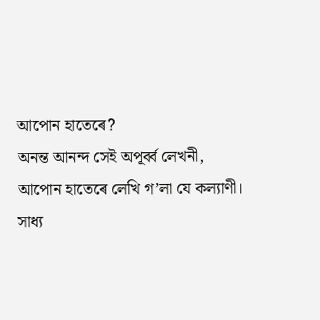আপোন হাতেৰে?
অনন্ত আনন্দ সেই অপূৰ্ব্ব লেখনী,
আপোন হাতেৰে লেখি গ’লা যে কল্যাণী।
সাধ্য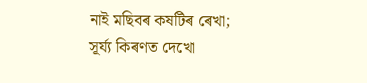নাই মছিবৰ কষটিৰ ৰেখা;
সূৰ্য্য কিৰণত দেখো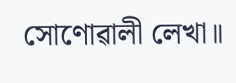সোণোৱালী লেখা॥